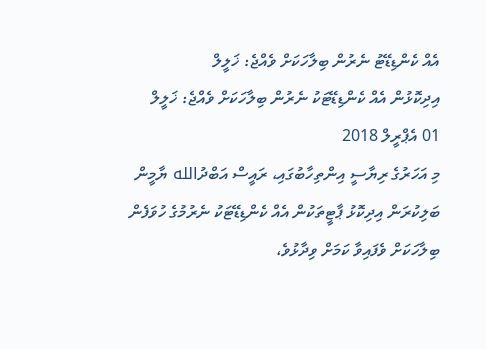އެއް ކެންޑިޑޭޓު ނެރުން ބިލާހަކަށް ވެއްޖެ: ޚަލީލް
އިދިކޮޅުން އެއް ކެންޑިޑޭޓަކު ނެރުން ބިލާހަކަށް ވެއްޖެ: ޚަލީލް
01 އެޕްރީލް 2018
މި އަހަރުގެ ރިޔާސީ އިންތިހާބުގައި، ރައީސް އަބްދުالله ޔާމީން ބަލިކުރަން އިދިކޮޅު ޕާޓީތަކުން އެއް ކެންޑިޑޭޓަކު ނެރުމުގެ ހުވަފެން ބިލާހަކަށް ވެފައިވާ ކަމަށް ވިދާޅުވެ،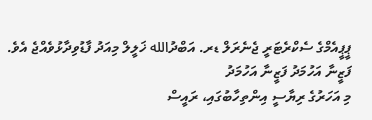ޕީޕީއެމްގެ ސެކްރެޓަރީ ޖެނެރަލް ޑރ. އަބްދުالله ޚަލީލް މިއަދު ފާޑުވިދާޅުވެއްޖެ އެވެ.
ފަޒީނާ އަހުމަދު ފަޒީނާ އަހުމަދު
މި އަހަރުގެ ރިޔާސީ އިންތިހާބުގައި، ރައީސް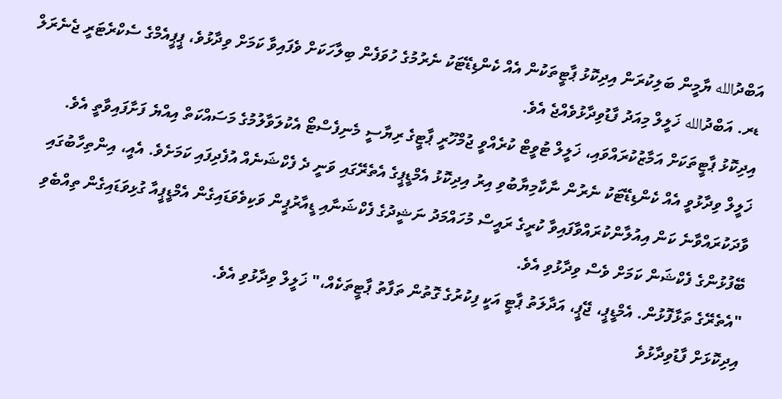އަބްދުالله ޔާމީން ބަލިކުރަން އިދިކޮޅު ޕާޓީތަކުން އެއް ކެންޑިޑޭޓަކު ނެރުމުގެ ހުވަފެން ބިލާހަކަށް ވެފައިވާ ކަމަށް ވިދާޅުވެ، ޕީޕީއެމްގެ ސެކްރެޓަރީ ޖެނެރަލް ޑރ. އަބްދުالله ޚަލީލް މިއަދު ފާޑުވިދާޅުވެއްޖެ އެވެ.
އިދިކޮޅު ޕާޓީތަކަށް އަމާޒުކުރައްވައި، ޚަލީލް ޓުވީޓް ކުރެއްވީ ޖުމްހޫރީ ޕާޓީގެ ރިޔާސީ މެނިފެސްޓޯ އެކުލަވާލުމުގެ މަސައްކަތް އިއްޔެ ފަށާފައިވާތީ އެވެ.
ޚަލީލް ވިދާޅުވީ އެއް ކެންޑިޑޭޓަކު ނެރުން ނާކާމިޔާބުވި އިރު އިދިކޮޅު އެމްޑީޕީގެ އެތެރޭގައި ވަނީ ދެ ފެކްޝަނެއް އުފެދިފައި ކަމަށެވެ. އެއީ، އިންތިހާބުގައި ވާދަކުރައްވާނެ ކަން އިއުލާންކުރައްވާފައިވާ ކުރީގެ ރައީސް މުހައްމަދު ނަޝީދުގެ ފެކްޝަނާއި ޑީއާރުޕީން ވަކިވެވަޑައިގެން އެމްޑީޕީއާ ގުޅިވަޑައިގެން ތިއްބެވި ބޭފުޅުންގެ ފެކްޝަން ކަމަށް ވެސް ވިދާޅުވި އެވެ.
"އެތެރޭގެ ތަޅާފޮޅުން. އެމްޑީޕީ، ޖޭޕީ، އަދާލަތު ޕާޓީ އަކީ ފިކުރުގެ ގޮތުން ތަފާތު ޕާޓީތަކެއް،" ޚަލީލް ވިދާޅުވި އެވެ.
އިދިކޮޅަށް ފާޑުވިދާޅުވެ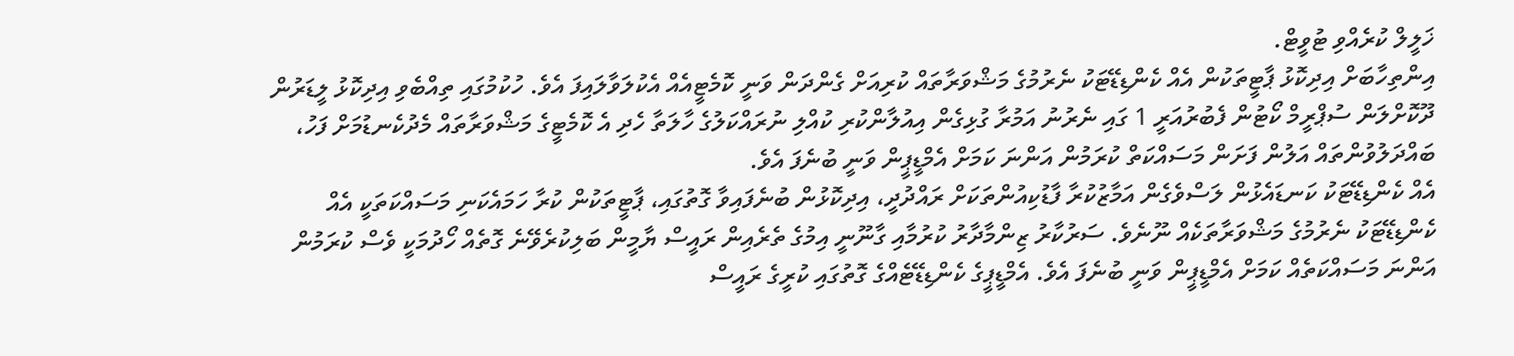ޚަލީލް ކުރެއްވި ޓުވީޓް.
އިންތިހާބަށް އިދިކޮޅު ޕާޓީތަކުން އެއް ކެންޑިޑޭޓަކު ނެރުމުގެ މަޝްވަރާތައް ކުރިއަށް ގެންދަން ވަނީ ކޮމެޓީއެއް އެކުލަވާލައިފަ އެވެ. ހުކުމުގައި ތިއްބެވި އިދިކޮޅު ލީޑަރުން ދޫކޮށްލަން ސުޕްރީމް ކޯޓުން ފެބުރުއަރީ 1 ގައި ނެރުނު އަމުރާ ގުޅިގެން އިއުލާންކުރި ކުއްލި ނުރައްކަލުގެ ހާލަތާ ހެދި އެ ކޮމެޓީގެ މަޝްވަރާތައް މެދުކެނޑުމަށް ފަހު، ބައްދަލުވުންތައް އަލުން ފަށަން މަސައްކަތް ކުރަމުން އަންނަ ކަމަށް އެމްޑީޕީން ވަނީ ބުނެފަ އެވެ.
އެއް ކެންޑިޑޭޓަކު ކަނޑައެޅުން ލަސްވެގެން އަމާޒުކުރާ ފާޑުކިއުންތަކަށް ރައްދުދީ، އިދިކޮޅުން ބުނެފައިވާ ގޮތުގައި، ޕާޓީތަކުން ކުރާ ހަމައެކަނި މަސައްކަތަކީ އެއް ކެންޑިޑޭޓަކު ނެރުމުގެ މަޝްވަރާތަކެއް ނޫނެވެ. ސަރުކާރު ޒިންމާދާރު ކުރުމާއި ގާނޫނީ އިމުގެ ތެރެއިން ރައީސް ޔާމީން ބަލިކުރެވޭނެ ގޮތެއް ހޯދުމަކީ ވެސް ކުރަމުން އަންނަ މަސައްކަތެއް ކަމަށް އެމްޑީޕީން ވަނީ ބުނެފަ އެވެ. އެމްޑީޕީގެ ކެންޑިޑޭޓެއްގެ ގޮތުގައި ކުރީގެ ރައީސް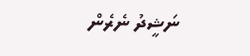ނަޝީދު ނެރެން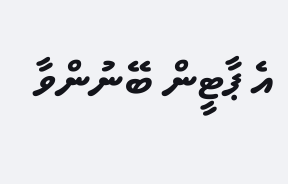އެ ޕާޓީން ބޭނުންވާ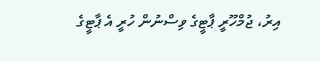އިރު، ޖުމްހޫރީ ޕާޓީގެ ވިސްނުން ހުރީ އެ ޕާޓީގެ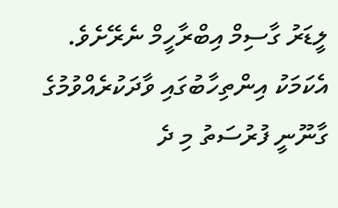ލީޑަރު ގާސިމް އިބްރާހީމް ނެރޭށެވެ. އެކަމަކު އިންތިހާބުގައި ވާދަކުރެއްވުމުގެ ގާނޫނީ ފުރުސަތު މި ދެ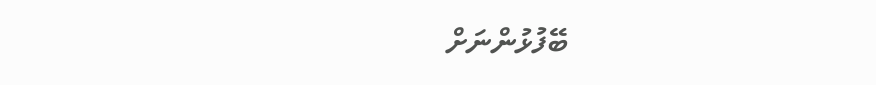ބޭފުޅުންނަށް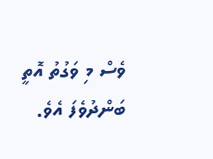ވެސް މި ވަގުތު އޮތީ ބަންދުވެފަ އެވެ.